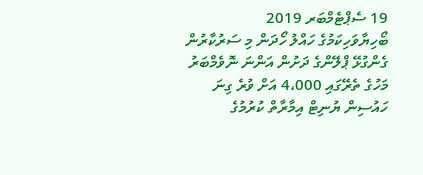19 ސެޕްޓެމްބަރ 2019
ބޯހިޔާވަހިކަމުގެ ހައްލު ހޯދަން މި ސަރުކާރުން ގެންގުޅޭ ޕްލޭންގެ ދަށުން އަންނަ ނޮވެމްބަރު މަހުގެ ތެރޭގައި 4،000 އަށް ވުރެ ގިނަ ހައުސިން ޔުނިޓް އިމާރާތް ކުރުމުގެ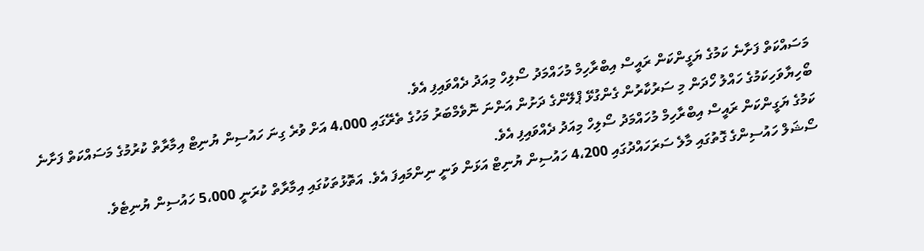މަސައްކަތް ފަށާނެ ކަމުގެ ޔަގީންކަން ރައީސް އިބްރާހިމް މުހައްމަދު ސޯލިހް މިއަދު ދެއްވައިފި އެވެ.
ބޯހިޔާވަހިކަމުގެ ހައްލު ހޯދަން މި ސަރުކާރުން ގެންގުޅޭ ޕްލޭންގެ ދަށުން އަންނަ ނޮވެމްބަރު މަހުގެ ތެރޭގައި 4،000 އަށް ވުރެ ގިނަ ހައުސިން ޔުނިޓް އިމާރާތް ކުރުމުގެ މަސައްކަތް ފަށާނެ ކަމުގެ ޔަގީންކަން ރައީސް އިބްރާހިމް މުހައްމަދު ސޯލިހް މިއަދު ދެއްވައިފި އެވެ.
ސޯޝަލް ހައުސިންގެ ގޮތުގައި މާލެ ސަރަހައްދުގައި 4،200 ހައުސިން ޔުނިޓް އަޅަން ވަނީ ނިންމައިފަ އެވެ. އަތޮޅުތަކުގައި އިމާރާތް ކުރަނީ 5،000 ހައުސިން ޔުނިޓެވެ.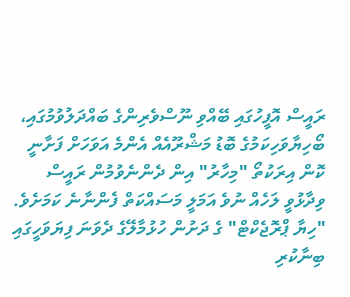ރައީސް އޮފީހުގައި ބޭއްވި ނޫސްވެރިންގެ ބައްދަލުވުމުގައި، ބޯހިޔާވަހިކަމުގެ ބޮޑު މަޝްރޫއެއް އެންމެ އަވަހަށް ފަށާނީ ކޮން އިރަކުތޯ "މިހާރު" އިން ދެންނެވުމުން ރައީސް ވިދާޅުވީ ލަހެއް ނުވެ އަމަލީ މަސައްކަތް ފެންނާނެ ކަމަށެވެ.
"ހިޔާ ޕްރޮޖެކްޓް" ގެ ދަށުން ހުޅުމާލޭގެ ދެވަނަ ފިޔަވަހީގައި ބިނާކުރި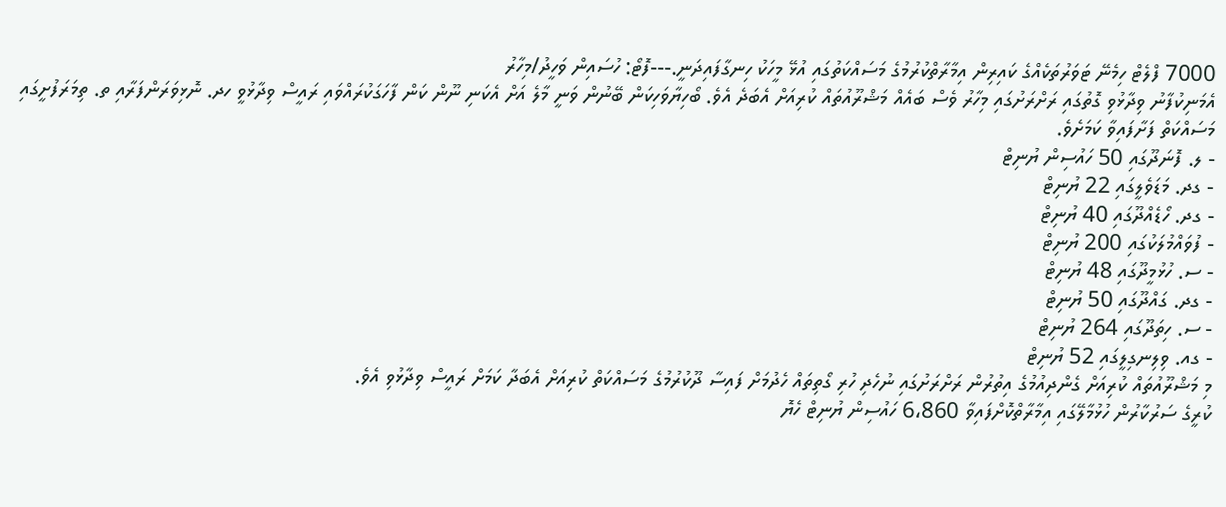7000 ފްލެޓް ހިމެނޭ ޓަވަރުތަކެއްގެ ކައިރިން އިމާރާތްކުރުމުގެ މަސައްކަތުގައި އުޅޭ މީހަކު ހިނގާފައިދަނީ.---ފޮޓޯ: ހުސައިން ވަހީދު/މިހާރު
އެމަނިކުފާނު ވިދާޅުވި ގޮތުގައި ރަށްރަށުގައި މިހާރު ވެސް ބައެއް މަޝްރޫއުތައް ކުރިއަށް އެބަދެ އެވެ. ބޯހިޔާވަހިކަން ބޭނުން ވަނީ މާލެ އަށް އެކަނި ނޫން ކަން ފާހަގަކުރައްވައި ރައީސް ވިދާޅުވީ ހދ. ނޮޅިވަރަންފަރާއި ތ. ތިމަރަފުށީގައި މަސައްކަތް ފަށާފައިވާ ކަމަށެވެ.
- ލ. ފޮނަދޫގައި 50 ހައުސިން ޔުނިޓް
- ގދ. މަޑަވެލީގައި 22 ޔުނިޓް
- ގދ. ހޯޑެއްދޫގައި 40 ޔުނިޓް
- ފުވައްމުލަކުގައި 200 ޔުނިޓް
- ސ. ހުޅުމީދޫގައި 48 ޔުނިޓް
- ގދ. ގައްދޫގައި 50 ޔުނިޓް
- ސ. ހިތަދޫގައި 264 ޔުނިޓް
- ގއ. ވިލިނގިލީގައި 52 ޔުނިޓް
މި މަޝްރޫއުތައް ކުރިއަށް ގެންދިއުމުގެ އިތުރުން ރަށްރަށުގައި ނުހެދި ހުރި ގޯތިތައް ހެދުމަށް ފައިސާ ދޫކުރުމުގެ މަސައްކަތް ކުރިއަށް އެބަދާ ކަމަށް ރައީސް ވިދާޅުވި އެވެ.
ކުރީގެ ސަރުކާރުން ހުޅުމާލޭގައި އިމާރާތްކޮށްފައިވާ 6،860 ހައުސިން ޔުނިޓް ހެޔޮ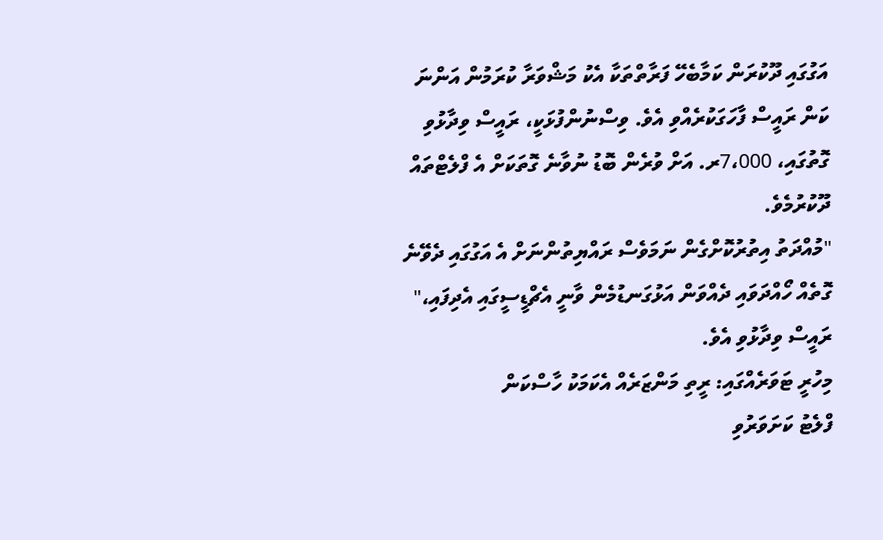އަގުގައި ދޫކުރަން ކަމާބެހޭ ފަރާތްތަކާ އެކު މަޝްވަރާ ކުރަމުން އަންނަ ކަން ރައީސް ފާހަގަކުރެއްވި އެވެ. ވިސްނުންފުޅަކީ، ރައީސް ވިދާޅުވި ގޮތުގައި، 7،000ރ. އަށް ވުރެން ބޮޑު ނުވާނެ ގޮތަކަށް އެ ފްލެޓްތައް ދޫކުރުމެވެ.
"މުއްދަތު އިތުރުކޮށްގެން ނަމަވެސް ރައްޔިތުންނަށް އެ އަގުގައި ދެވޭނެ ގޮތެއް ހޯއްދަވައި ދެއްވަން އަޅުގަނޑުމެން ވާނީ އެޗްޑީސީގައި އެދިފައި،" ރައީސް ވިދާޅުވި އެވެ.
މިހުރީ ޓަވަރެއްގައި: ރީތި މަންޒަރެއް އެކަމަކު ހާސްކަން
ފްލެޓު ކަށަވަރުވި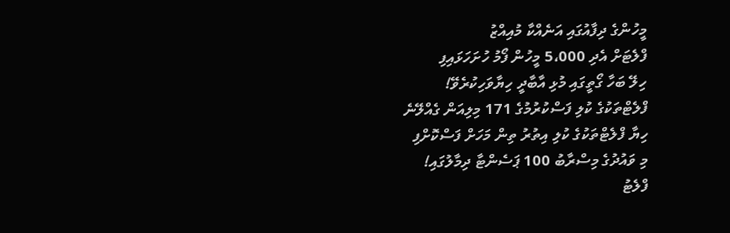މީހުންގެ ދިފާއުގައި އަނެއްކާ މުއިއްޒު
ފްލެޓަށް އެދި 5،000 މީހުން ފޯމު ހުށަހަޅައިފި
ހިލޭ ބަހާ ގޯތީގައި މުޅި އާބާދީ ހިޔާވަހިކުރެވޭ!
ފްލެޓްތަކުގެ ކުލި ފަސްކުރުމުގެ 171 މިލިއަން ގެއްލޭނެ
ހިޔާ ފްލެޓްތަކުގެ ކުލި އިތުރު ތިން މަހަށް ފަސްކޮށްފި
މި ވައުދުގެ މިސްރާބު 100 ޕަސެންޓާ ދިމާލުގައި!
ފްލެޓު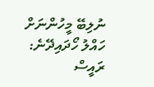ނުލިބޭ މީހުންނަށް ހައްލު ހޯދައިދޭނެ: ރައީސް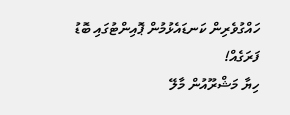ހައްގުވެރިން ކަނޑައެޅުމުން ޕޮއިންޓުގައި ބޮޑު ފަރަގެއް!
ހިޔާ މަޝްރޫއުން މާލޭ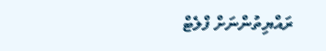ރައްޔިތުންނަށް ފްލެޓް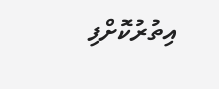އިތުރުކޮށްފި